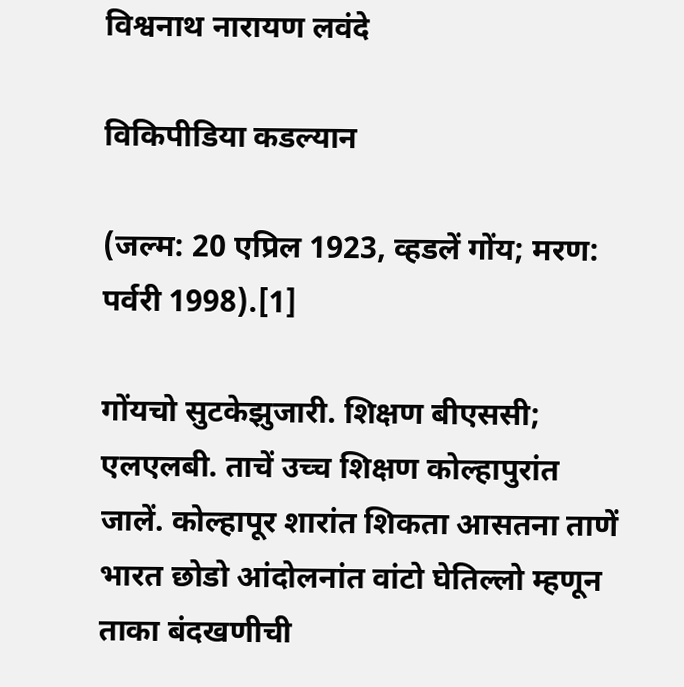विश्वनाथ नारायण लवंदे

विकिपीडिया कडल्यान

(जल्म: 20 एप्रिल 1923, व्हडलें गोंय; मरण: पर्वरी 1998).[1]

गोंयचो सुटकेझुजारी. शिक्षण बीएससी; एलएलबी. ताचें उच्च शिक्षण कोल्हापुरांत जालें. कोल्हापूर शारांत शिकता आसतना ताणें भारत छोडो आंदोलनांत वांटो घेतिल्लो म्हणून ताका बंदखणीची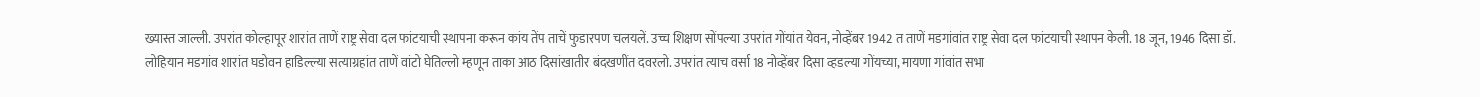ख्यास्त जाल्ली. उपरांत कोल्हापूर शारांत ताणें राष्ट्र सेवा दल फांटयाची स्थापना करून कांय तेंप ताचें फुडारपण चलयलें. उच्च शिक्षण सोंपल्या उपरांत गोंयांत येवन, नोव्हेंबर 1942 त ताणें मडगांवांत राष्ट्र सेवा दल फांटयाची स्थापन केली. 18 जून, 1946 दिसा डॉ. लोहियान मडगांव शारांत घडोवन हाडिल्ल्या सत्याग्रहांत ताणें वांटो घेतिल्लो म्हणून ताका आठ दिसांखातीर बंदखणींत दवरलो. उपरांत त्याच वर्सा 18 नोव्हेंबर दिसा व्हडल्या गोंयच्या, मायणा गांवांत सभा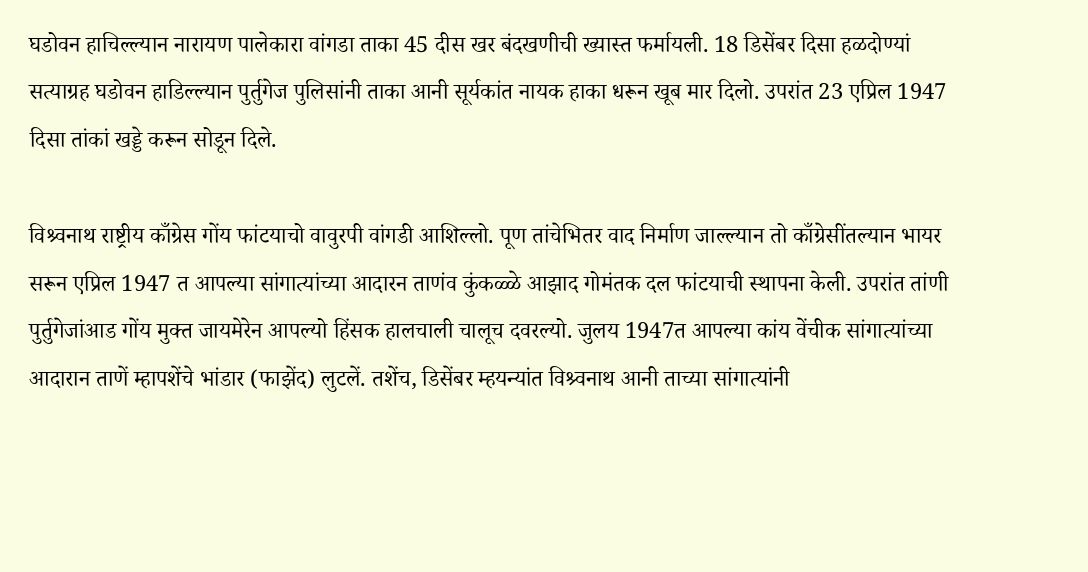घडोवन हाचिल्ल्यान नारायण पालेकारा वांगडा ताका 45 दीस खर बंदखणीची ख्यास्त फर्मायली. 18 डिसेंबर दिसा हळदोण्यां सत्याग्रह घडोवन हाडिल्ल्यान पुर्तुगेज पुलिसांनी ताका आनी सूर्यकांत नायक हाका धरून खूब मार दिलो. उपरांत 23 एप्रिल 1947 दिसा तांकां खड्डे करून सोडून दिले.

विश्र्वनाथ राष्ट्रीय काँग्रेस गोंय फांटयाचो वावुरपी वांगडी आशिल्लो. पूण तांचेभितर वाद निर्माण जाल्ल्यान तो काँग्रेसींतल्यान भायर सरून एप्रिल 1947 त आपल्या सांगात्यांच्या आदारन ताणंव कुंकळ्ळे आझाद गोमंतक दल फांटयाची स्थापना केली. उपरांत तांणी पुर्तुगेजांआड गोंय मुक्त जायमेरेन आपल्यो हिंसक हालचाली चालूच दवरल्यो. जुलय 1947त आपल्या कांय वेंचीक सांगात्यांच्या आदारान ताणें म्हापशेंचे भांडार (फाझेंद) लुटलें. तशेंच, डिसेंबर म्हयन्यांत विश्र्वनाथ आनी ताच्या सांगात्यांनी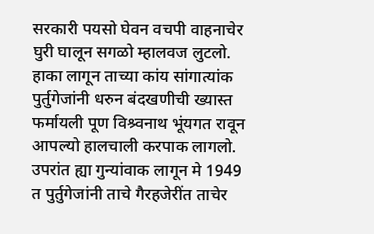सरकारी पयसो घेवन वचपी वाहनाचेर घुरी घालून सगळो म्हालवज लुटलो. हाका लागून ताच्या कांय सांगात्यांक पुर्तुगेजांनी धरुन बंदखणीची ख्यास्त फर्मायली पूण विश्र्वनाथ भूंयगत रावून आपल्यो हालचाली करपाक लागलो. उपरांत ह्या गुन्यांवाक लागून मे 1949 त पुर्तुगेजांनी ताचे गैरहजेरींत ताचेर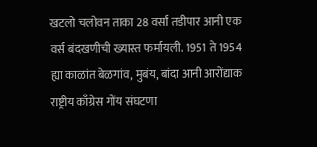खटलो चलोवन ताका 28 वर्सां तडीपार आनी एक वर्स बंदखणीची ख्यास्त फर्मायली. 1951 ते 1954 ह्या काळांत बेळगांव, मुबंय, बांदा आनी आरोंद्याक राष्ट्रीय काँग्रेस गोंय संघटणा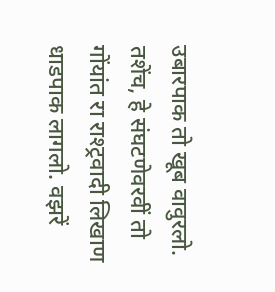उबारपाक तो खूब वावुरलो. तशेंच, हे संघटणेवरवीं तो गोंयांत रा राश्ट्रवादी लिखाण धाडपाक लागलो. वझरें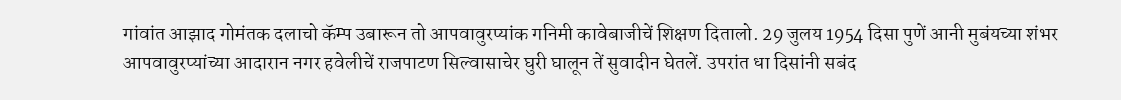गांवांत आझाद गोमंतक दलाचो कॅम्प उबारून तो आपवावुरप्यांक गनिमी कावेबाजीचें शिक्षण दितालो. 29 जुलय 1954 दिसा पुणें आनी मुबंयच्या शंभर आपवावुरप्यांच्या आदारान नगर हवेलीचें राजपाटण सिल्वासाचेर घुरी घालून तें सुवादीन घेतलें. उपरांत धा दिसांनी सबंद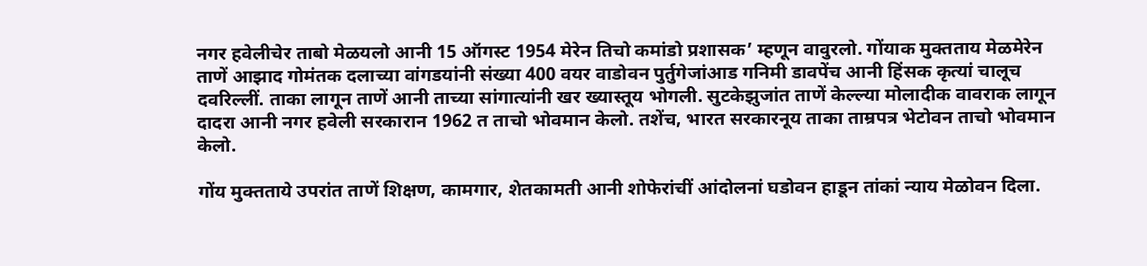नगर हवेलीचेर ताबो मेळयलो आनी 15 ऑगस्ट 1954 मेरेन तिचो कमांडो प्रशासक’ म्हणून वावुरलो. गोंयाक मुक्तताय मेळमेरेन ताणें आझाद गोमंतक दलाच्या वांगडयांनी संख्या 400 वयर वाडोवन पुर्तुगेजांआड गनिमी डावपेंच आनी हिंसक कृत्यां चालूच दवरिल्लीं. ताका लागून ताणें आनी ताच्या सांगात्यांनी खर ख्यास्तूय भोगली. सुटकेझुजांत ताणें केल्ल्या मोलादीक वावराक लागून दादरा आनी नगर हवेली सरकारान 1962 त ताचो भोवमान केलो. तशेंच, भारत सरकारनूय ताका ताम्रपत्र भेटोवन ताचो भोवमान केलो.

गोंय मुक्तताये उपरांत ताणें शिक्षण, कामगार, शेतकामती आनी शोफेरांचीं आंदोलनां घडोवन हाडून तांकां न्याय मेळोवन दिला.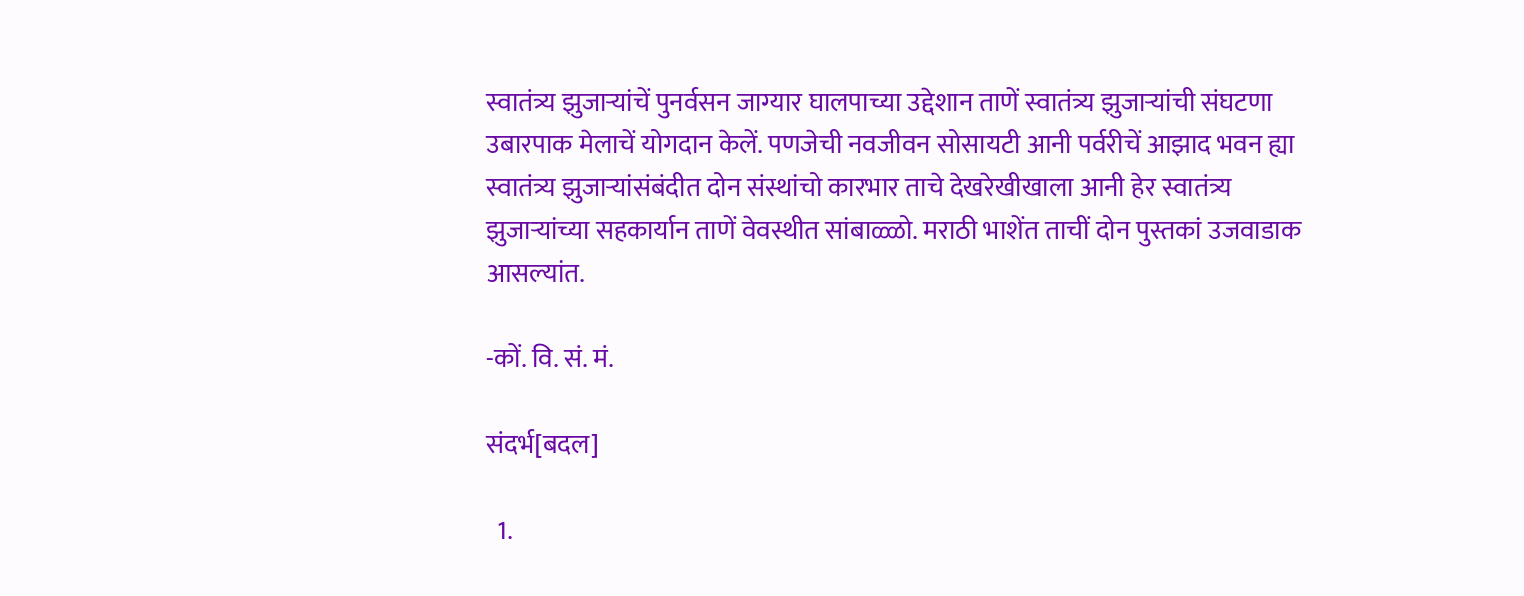स्वातंत्र्य झुजाऱ्यांचें पुनर्वसन जाग्यार घालपाच्या उद्देशान ताणें स्वातंत्र्य झुजाऱ्यांची संघटणा उबारपाक मेलाचें योगदान केलें. पणजेची नवजीवन सोसायटी आनी पर्वरीचें आझाद भवन ह्या स्वातंत्र्य झुजाऱ्यांसंबंदीत दोन संस्थांचो कारभार ताचे देखरेखीखाला आनी हेर स्वातंत्र्य झुजाऱ्यांच्या सहकार्यान ताणें वेवस्थीत सांबाळ्ळो. मराठी भाशेंत ताचीं दोन पुस्तकां उजवाडाक आसल्यांत.

-कों. वि. सं. मं.

संदर्भ[बदल]

  1.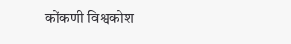कोंकणी विश्वकोश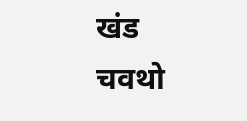खंड चवथो